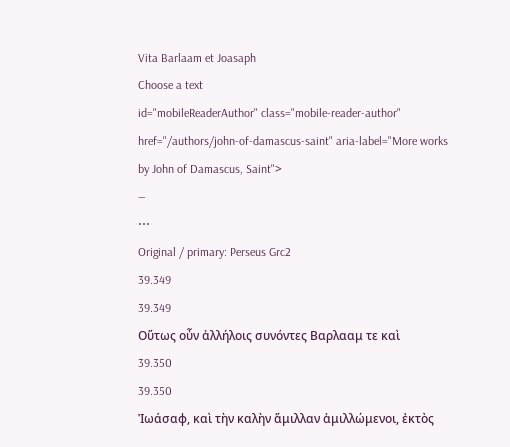Vita Barlaam et Joasaph
Choose a text
id="mobileReaderAuthor" class="mobile-reader-author" href="/authors/john-of-damascus-saint" aria-label="More works by John of Damascus, Saint">
—
⋯
Original / primary: Perseus Grc2
39.349
39.349
Οὕτως οὖν ἀλλήλοις συνόντες Βαρλααμ τε καὶ
39.350
39.350
Ἰωάσαφ, καὶ τὴν καλὴν ἅμιλλαν ἁμιλλώμενοι, ἐκτὸς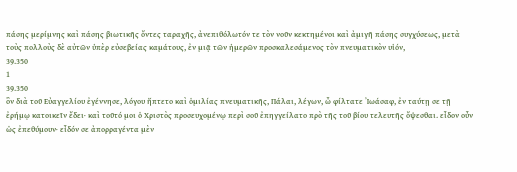πάσης μερίμνης καὶ πάσης βιωτικῆς ὄντες ταραχῆς, ἀνεπιθόλωτόν τε τὸν νοῦν κεκτημένοι καὶ ἀμιγῆ πάσης συγχύσεως, μετὰ τοὺς πολλοὺς δὲ αὐτῶν ὑπὲρ εὐσεβείας καμάτους, ἐν μιᾷ τῶν ἡμερῶν προσκαλεσάμενος τὸν πνευματικὸν υἱόν,
39.350
1
39.350
ὃν διὰ τοῦ Εὐαγγελίου ἐγέννησε, λόγου ἥπτετο καὶ ὁμιλίας πνευματικῆς, Πάλαι, λέγων, ὦ φίλτατε Ἰωάσαφ, ἐν ταύτῃ σε τῇ ἐρήμῳ κατοικεῖν ἔδει· καὶ τοῦτό μοι ὁ Χριστὸς προσευχομένῳ περὶ σοῦ ἐπηγγείλατο πρὸ τῆς τοῦ βίου τελευτῆς ὄψεσθαι. εἶδον οὖν ὡς ἐπεθύμουν· εἶδόν σε ἀπορραγέντα μὲν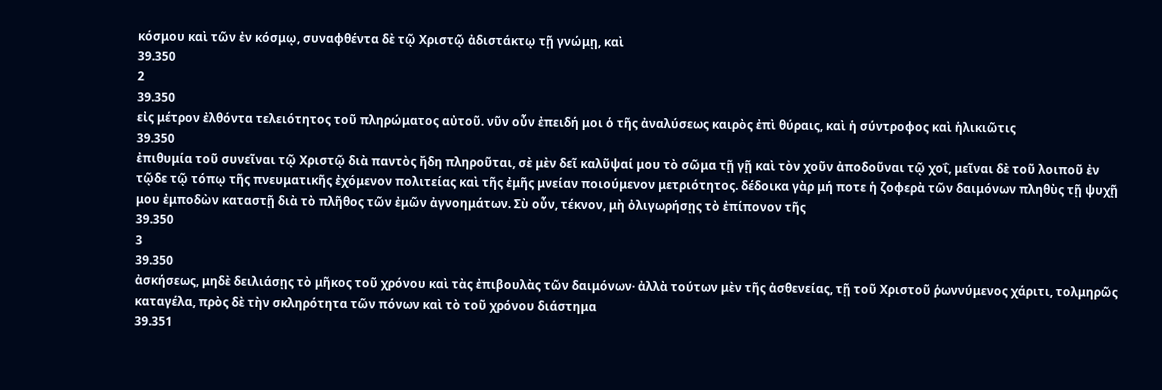κόσμου καὶ τῶν ἐν κόσμῳ, συναφθέντα δὲ τῷ Χριστῷ ἀδιστάκτῳ τῇ γνώμῃ, καὶ
39.350
2
39.350
εἰς μέτρον ἐλθόντα τελειότητος τοῦ πληρώματος αὐτοῦ. νῦν οὖν ἐπειδή μοι ὁ τῆς ἀναλύσεως καιρὸς ἐπὶ θύραις, καὶ ἡ σύντροφος καὶ ἡλικιῶτις
39.350
ἐπιθυμία τοῦ συνεῖναι τῷ Χριστῷ διὰ παντὸς ἤδη πληροῦται, σὲ μὲν δεῖ καλῦψαί μου τὸ σῶμα τῇ γῇ καὶ τὸν χοῦν ἀποδοῦναι τῷ χοΐ, μεῖναι δὲ τοῦ λοιποῦ ἐν τῷδε τῷ τόπῳ τῆς πνευματικῆς ἐχόμενον πολιτείας καὶ τῆς ἐμῆς μνείαν ποιούμενον μετριότητος. δέδοικα γὰρ μή ποτε ἡ ζοφερὰ τῶν δαιμόνων πληθὺς τῇ ψυχῇ μου ἐμποδὼν καταστῇ διὰ τὸ πλῆθος τῶν ἐμῶν ἀγνοημάτων. Σὺ οὖν, τέκνον, μὴ ὀλιγωρήσῃς τὸ ἐπίπονον τῆς
39.350
3
39.350
ἀσκήσεως, μηδὲ δειλιάσῃς τὸ μῆκος τοῦ χρόνου καὶ τὰς ἐπιβουλὰς τῶν δαιμόνων· ἀλλὰ τούτων μὲν τῆς ἀσθενείας, τῇ τοῦ Χριστοῦ ῥωννύμενος χάριτι, τολμηρῶς καταγέλα, πρὸς δὲ τὴν σκληρότητα τῶν πόνων καὶ τὸ τοῦ χρόνου διάστημα
39.351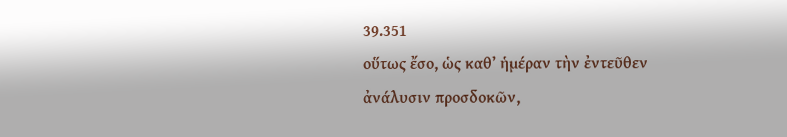39.351
οὕτως ἔσο, ὡς καθ’ ἡμέραν τὴν ἐντεῦθεν ἀνάλυσιν προσδοκῶν,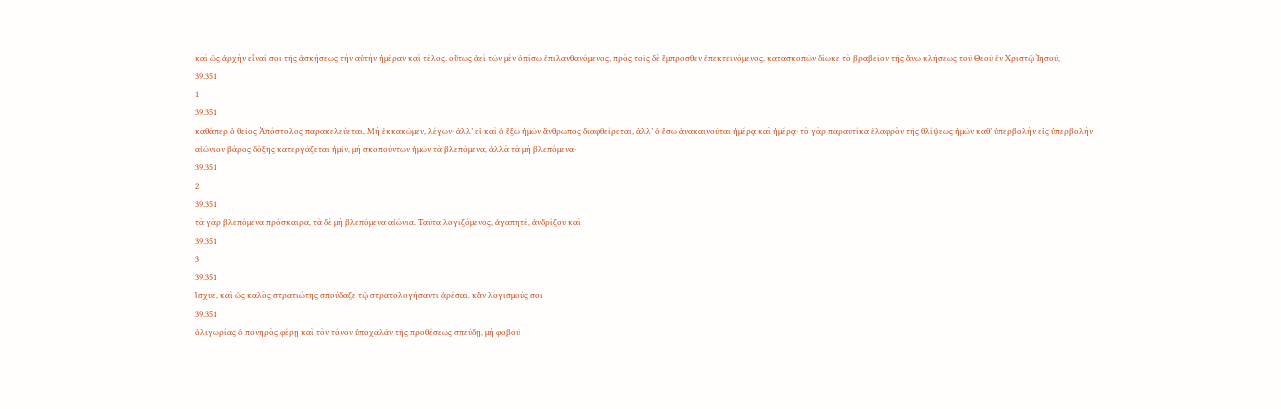καὶ ὡς ἀρχὴν εἶναί σοι τῆς ἀσκήσεως τὴν αὐτὴν ἡμέραν καὶ τέλος. οὕτως ἀεὶ τῶν μὲν ὀπίσω ἐπιλανθανόμενος, πρὸς τοῖς δὲ ἔμπροσθεν ἐπεκτεινόμενος, κατασκοπῶν δίωκε τὸ βραβεῖον τῆς ἄνω κλήσεως τοῦ Θεοῦ ἐν Χριστῷ Ἰησοῦ,
39.351
1
39.351
καθάπερ ὁ θεῖος Ἀπόστολος παρακελεύεται, Μὴ ἐκκακῶμεν, λέγων· ἀλλ’ εἰ καὶ ὁ ἔξω ἡμῶν ἄνθρωπος διαφθείρεται, ἀλλ’ ὁ ἔσω ἀνακαινοῦται ἡμέρᾳ καὶ ἡμέρᾳ· τὸ γὰρ παραυτίκα ἐλαφρὸν τῆς θλίψεως ἡμῶν καθ’ ὑπερβολὴν εἰς ὑπερβολὴν αἰώνιον βάρος δόξης κατεργάζεται ἡμῖν, μὴ σκοπούντων ἡμῶν τὰ βλεπόμενα, ἀλλὰ τὰ μὴ βλεπόμενα·
39.351
2
39.351
τὰ γὰρ βλεπόμενα πρόσκαιρα, τὰ δὲ μὴ βλεπόμενα αἰώνια. Ταῦτα λογιζόμενος, ἀγαπητέ, ἀνδρίζου καὶ
39.351
3
39.351
ἴσχυε, καὶ ὡς καλὸς στρατιώτης σπούδαζε τῷ στρατολογήσαντι ἀρέσαι. κἂν λογισμούς σοι
39.351
ὀλιγωρίας ὁ πονηρὸς φέρῃ καὶ τὸν τόνον ὑποχαλᾶν τῆς προθέσεως σπεύδῃ, μὴ φοβοῦ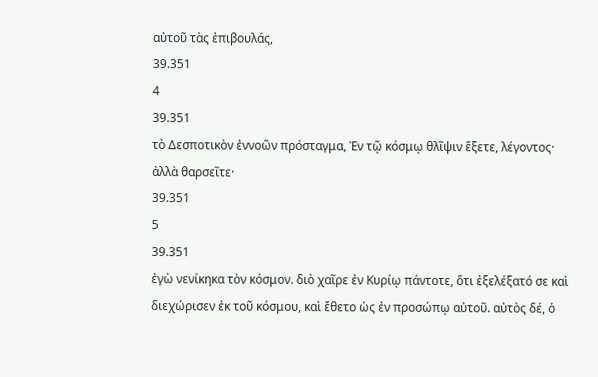αὐτοῦ τὰς ἐπιβουλάς,
39.351
4
39.351
τὸ Δεσποτικὸν ἐννοῶν πρόσταγμα, Ἐν τῷ κόσμῳ θλῖψιν ἕξετε, λέγοντος· ἀλλὰ θαρσεῖτε·
39.351
5
39.351
ἐγὼ νενίκηκα τὸν κόσμον. διὸ χαῖρε ἐν Κυρίῳ πάντοτε, ὅτι ἐξελέξατό σε καὶ διεχώρισεν ἐκ τοῦ κόσμου, καὶ ἔθετο ὡς ἐν προσώπῳ αὐτοῦ. αὐτὸς δέ, ὁ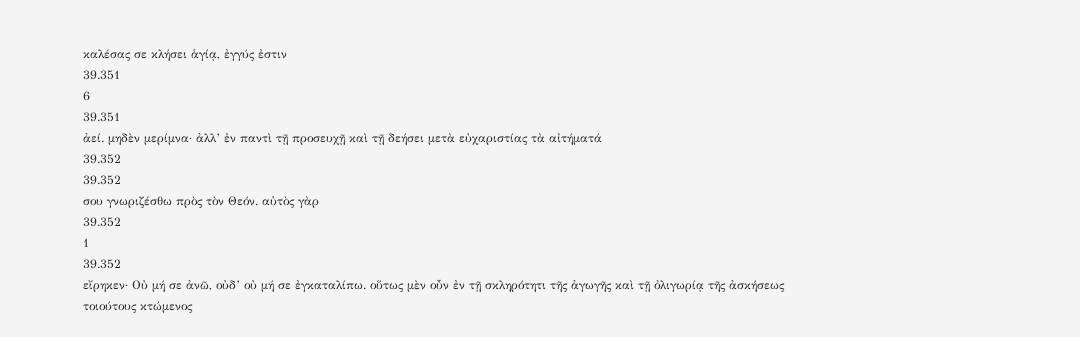καλέσας σε κλήσει ἁγίᾳ, ἐγγύς ἐστιν
39.351
6
39.351
ἀεί. μηδὲν μερίμνα· ἀλλ’ ἐν παντὶ τῇ προσευχῇ καὶ τῇ δεήσει μετὰ εὐχαριστίας τὰ αἰτήματά
39.352
39.352
σου γνωριζέσθω πρὸς τὸν Θεόν. αὐτὸς γὰρ
39.352
1
39.352
εἴρηκεν· Οὐ μή σε ἀνῶ, οὐδ’ οὐ μή σε ἐγκαταλίπω. οὕτως μὲν οὖν ἐν τῇ σκληρότητι τῆς ἀγωγῆς καὶ τῇ ὀλιγωρίᾳ τῆς ἀσκήσεως τοιούτους κτώμενος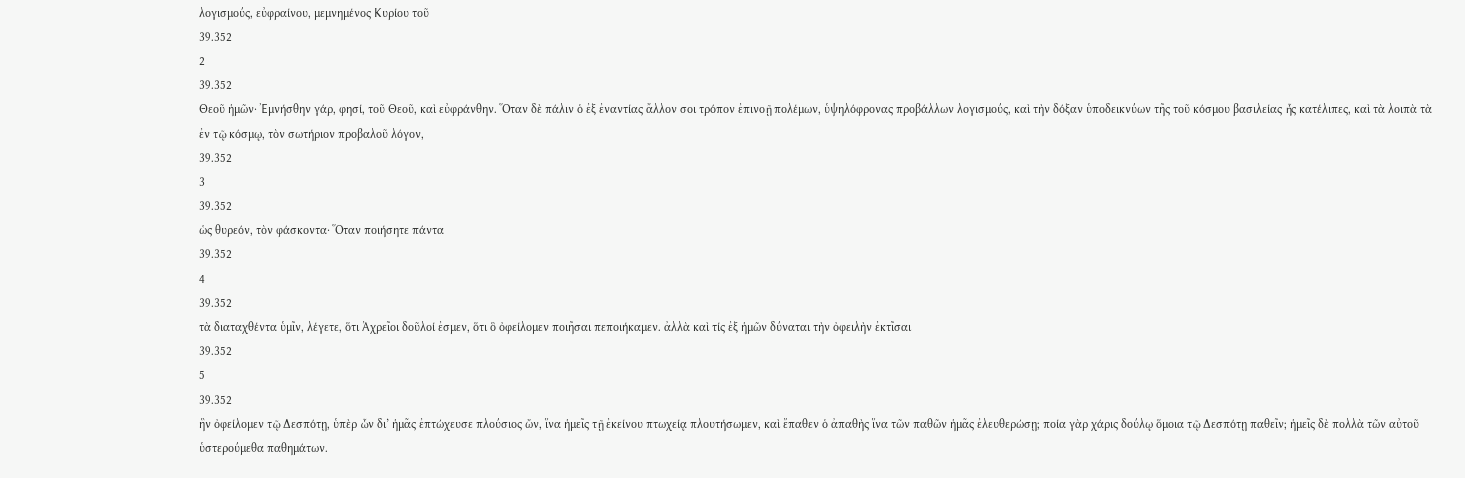λογισμούς, εὐφραίνου, μεμνημένος Κυρίου τοῦ
39.352
2
39.352
Θεοῦ ἡμῶν· Ἐμνήσθην γάρ, φησί, τοῦ Θεοῦ, καὶ εὐφράνθην. Ὅταν δὲ πάλιν ὁ ἐξ ἐναντίας ἄλλον σοι τρόπον ἐπινοῇ πολέμων, ὑψηλόφρονας προβάλλων λογισμούς, καὶ τὴν δόξαν ὑποδεικνύων τῆς τοῦ κόσμου βασιλείας ἧς κατέλιπες, καὶ τὰ λοιπὰ τὰ ἐν τῷ κόσμῳ, τὸν σωτήριον προβαλοῦ λόγον,
39.352
3
39.352
ὡς θυρεόν, τὸν φάσκοντα· Ὅταν ποιήσητε πάντα
39.352
4
39.352
τὰ διαταχθέντα ὑμῖν, λέγετε, ὅτι Ἀχρεῖοι δοῦλοί ἐσμεν, ὅτι ὃ ὀφείλομεν ποιῆσαι πεποιήκαμεν. ἀλλὰ καὶ τίς ἐξ ἡμῶν δύναται τὴν ὀφειλὴν ἐκτῖσαι
39.352
5
39.352
ἣν ὀφείλομεν τῷ Δεσπότῃ, ὑπὲρ ὧν δι’ ἡμᾶς ἐπτώχευσε πλούσιος ὤν, ἵνα ἡμεῖς τῇ ἐκείνου πτωχείᾳ πλουτήσωμεν, καὶ ἔπαθεν ὁ ἀπαθὴς ἵνα τῶν παθῶν ἡμᾶς ἐλευθερώσῃ; ποία γὰρ χάρις δούλῳ ὅμοια τῷ Δεσπότῃ παθεῖν; ἡμεῖς δὲ πολλὰ τῶν αὐτοῦ ὑστερούμεθα παθημάτων.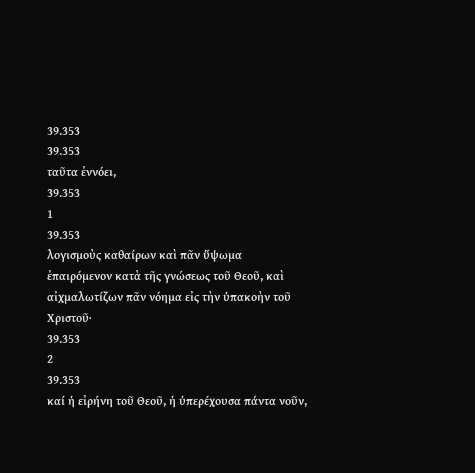39.353
39.353
ταῦτα ἐννόει,
39.353
1
39.353
λογισμοὺς καθαίρων καὶ πᾶν ὕψωμα ἐπαιρόμενον κατὰ τῆς γνώσεως τοῦ Θεοῦ, καὶ αἰχμαλωτίζων πᾶν νόημα εἰς τὴν ὑπακοὴν τοῦ Χριστοῦ·
39.353
2
39.353
καί ἡ εἰρήνη τοῦ Θεοῦ, ἡ ὑπερέχουσα πάντα νοῦν,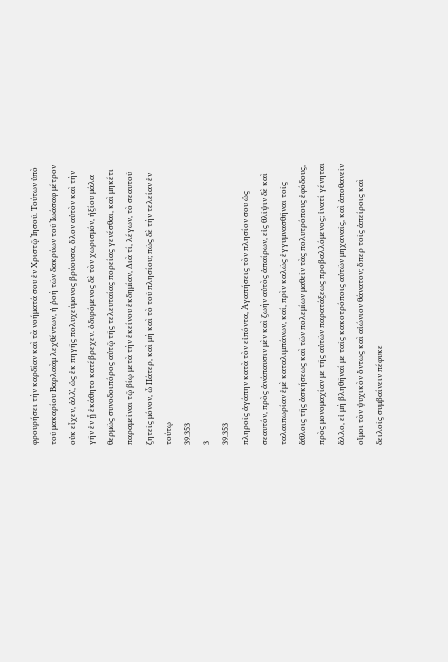φρουρήσει τὴν καρδίαν καὶ τὰ νοήματά σου ἐν Χριστῷ Ἰησοῦ. Τούτων ὑπὸ τοῦ μακαρίου Βαρλαὰμ λεχθέντων, ἡ ῥοὴ τῶν δακρύων τοῦ Ἰωάσαφ μέτρον οὐκ εἶχεν, ἀλλ̓, ὡς ἐκ πηγῆς πολυχεύμονος βρύουσα, ὅλον αὐτὸν καὶ τὴν γῆν ἐν ᾗ ἐκάθητο κατέβρεχεν. ὀδυρόμενος δὲ τὸν χωρισμόν, ἠξίου μάλα θερμῶς συνοδοιπόρος αὐτῷ τῆς τελευταίας πορείας γενέσθαι, καὶ μηκέτι παραμεῖναι τῷ βίῳ μετὰ τὴν ἐκείνου ἐκδημίαν, Διὰ τί, λέγων, τὸ σεαυτοῦ ζητεῖς μόνον, ὦ Πάτερ, καὶ μὴ καὶ τὸ τοῦ πλησίου; πῶς δὲ τὴν τελείαν ἐν τούτῳ
39.353
3
39.353
πληροῖς ἀγάπην κατὰ τὸν εἰπόντα, Ἀγαπήσεις τὸν πλησίον σου ὡς σεαυτόν, πρὸς ἀνάπαυσιν μὲν καὶ ζωὴν αὐτὸς ἀπαίρων, εἰς θλῖψιν δὲ καὶ ταλαιπωρίαν ἐμὲ καταλιμπάνων, καί, πρὶν καλῶς ἐγγυμνασθῆναι τοῖς ἄθλοις τῆς ἀσκήσεως καὶ τῶν πολεμίων μαθεῖν τὰς πολυτρόπους ἐφόδους, πρὸς μονομαχίαν με τῆς αὐτῶν παρατάξεως προβαλλόμενος; ἱνατί γένηται ἄλλο, εἰ μὴ βληθῆναί με ταῖς κακοτρόποις αὐτῶν μηχαναῖς, καὶ ἀποθανεῖν οἴμοι τὸν ψυχικὸν ὄντως καὶ αἰώνιον θάνατον; ὅπερ τοῖς ἀπείροις καὶ δειλοῖς συμβαίνειν πέφυκε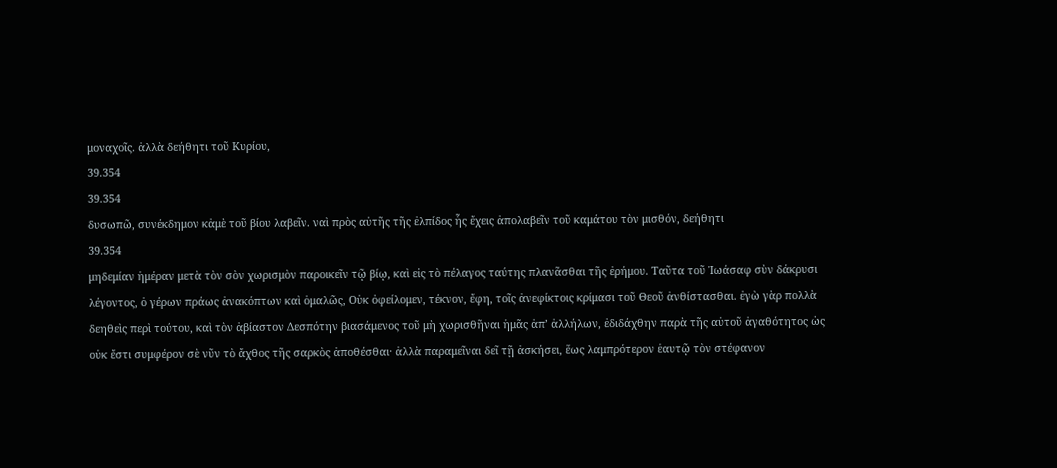μοναχοῖς. ἀλλὰ δεήθητι τοῦ Κυρίου,
39.354
39.354
δυσωπῶ, συνέκδημον κἀμὲ τοῦ βίου λαβεῖν. ναὶ πρὸς αὐτῆς τῆς ἐλπίδος ἧς ἔχεις ἀπολαβεῖν τοῦ καμάτου τὸν μισθόν, δεήθητι
39.354
μηδεμίαν ἡμέραν μετὰ τὸν σὸν χωρισμὸν παροικεῖν τῷ βίῳ, καὶ εἰς τὸ πέλαγος ταύτης πλανᾶσθαι τῆς ἐρήμου. Ταῦτα τοῦ Ἰωάσαφ σὺν δάκρυσι λέγοντος, ὁ γέρων πράως ἀνακόπτων καὶ ὁμαλῶς, Οὐκ ὀφείλομεν, τέκνον, ἔφη, τοῖς ἀνεφίκτοις κρίμασι τοῦ Θεοῦ ἀνθίστασθαι. ἐγὼ γὰρ πολλὰ δεηθεὶς περὶ τούτου, καὶ τὸν ἀβίαστον Δεσπότην βιασάμενος τοῦ μὴ χωρισθῆναι ἡμᾶς ἀπ’ ἀλλήλων, ἐδιδάχθην παρὰ τῆς αὐτοῦ ἀγαθότητος ὡς οὐκ ἔστι συμφέρον σὲ νῦν τὸ ἄχθος τῆς σαρκὸς ἀποθέσθαι· ἀλλὰ παραμεῖναι δεῖ τῇ ἀσκήσει, ἕως λαμπρότερον ἑαυτῷ τὸν στέφανον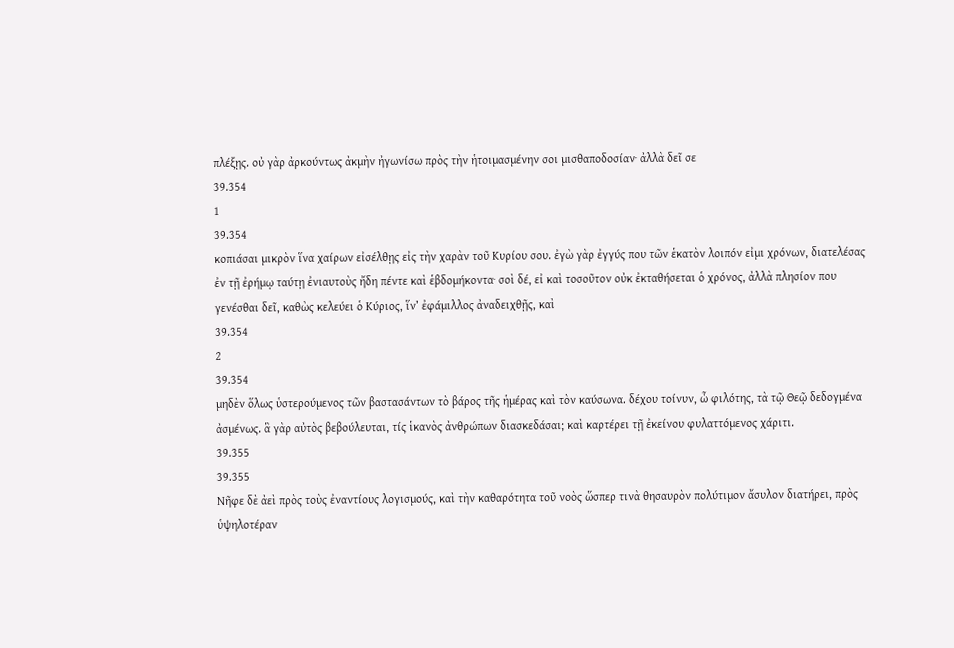πλέξῃς. οὐ γὰρ ἀρκούντως ἀκμὴν ἠγωνίσω πρὸς τὴν ἡτοιμασμένην σοι μισθαποδοσίαν· ἀλλὰ δεῖ σε
39.354
1
39.354
κοπιάσαι μικρὸν ἵνα χαίρων εἰσέλθῃς εἰς τὴν χαρὰν τοῦ Κυρίου σου. ἐγὼ γὰρ ἐγγύς που τῶν ἑκατὸν λοιπόν εἰμι χρόνων, διατελέσας ἐν τῇ ἐρήμῳ ταύτῃ ἐνιαυτοὺς ἤδη πέντε καὶ ἑβδομήκοντα· σοὶ δέ, εἰ καὶ τοσοῦτον οὐκ ἐκταθήσεται ὁ χρόνος, ἀλλὰ πλησίον που γενέσθαι δεῖ, καθὼς κελεύει ὁ Κύριος, ἵν’ ἐφάμιλλος ἀναδειχθῇς, καὶ
39.354
2
39.354
μηδὲν ὅλως ὑστερούμενος τῶν βαστασάντων τὸ βάρος τῆς ἡμέρας καὶ τὸν καύσωνα. δέχου τοίνυν, ὦ φιλότης, τὰ τῷ Θεῷ δεδογμένα ἀσμένως. ἃ γὰρ αὐτὸς βεβούλευται, τίς ἱκανὸς ἀνθρώπων διασκεδάσαι; καὶ καρτέρει τῇ ἐκείνου φυλαττόμενος χάριτι.
39.355
39.355
Νῆφε δὲ ἀεὶ πρὸς τοὺς ἐναντίους λογισμούς, καὶ τὴν καθαρότητα τοῦ νοὸς ὥσπερ τινὰ θησαυρὸν πολύτιμον ἄσυλον διατήρει, πρὸς ὑψηλοτέραν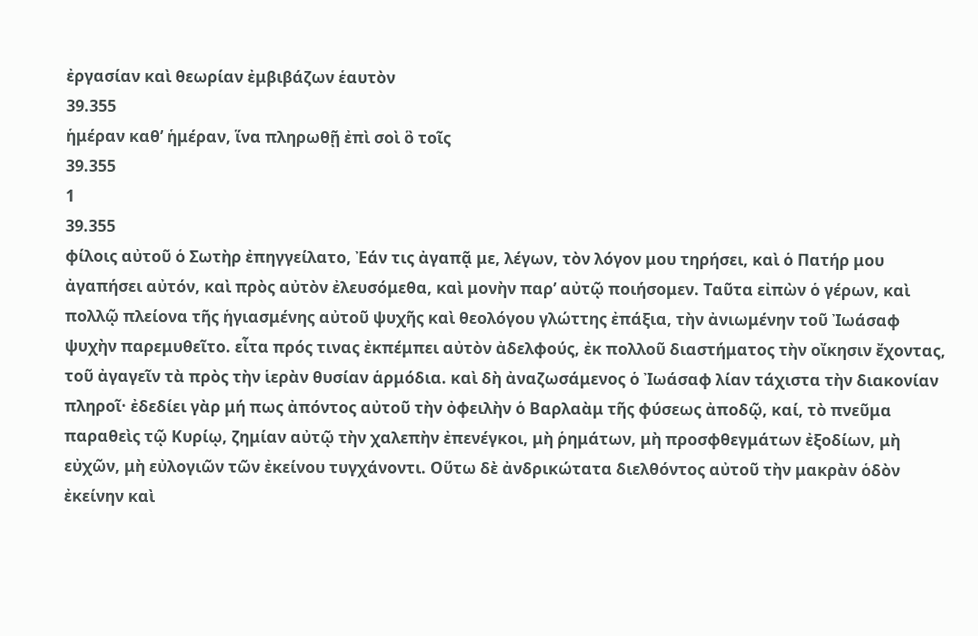ἐργασίαν καὶ θεωρίαν ἐμβιβάζων ἑαυτὸν
39.355
ἡμέραν καθ’ ἡμέραν, ἵνα πληρωθῇ ἐπὶ σοὶ ὃ τοῖς
39.355
1
39.355
φίλοις αὐτοῦ ὁ Σωτὴρ ἐπηγγείλατο, Ἐάν τις ἀγαπᾷ με, λέγων, τὸν λόγον μου τηρήσει, καὶ ὁ Πατήρ μου ἀγαπήσει αὐτόν, καὶ πρὸς αὐτὸν ἐλευσόμεθα, καὶ μονὴν παρ’ αὐτῷ ποιήσομεν. Ταῦτα εἰπὼν ὁ γέρων, καὶ πολλῷ πλείονα τῆς ἡγιασμένης αὐτοῦ ψυχῆς καὶ θεολόγου γλώττης ἐπάξια, τὴν ἀνιωμένην τοῦ Ἰωάσαφ ψυχὴν παρεμυθεῖτο. εἶτα πρός τινας ἐκπέμπει αὐτὸν ἀδελφούς, ἐκ πολλοῦ διαστήματος τὴν οἴκησιν ἔχοντας, τοῦ ἀγαγεῖν τὰ πρὸς τὴν ἱερὰν θυσίαν ἁρμόδια. καὶ δὴ ἀναζωσάμενος ὁ Ἰωάσαφ λίαν τάχιστα τὴν διακονίαν πληροῖ· ἐδεδίει γὰρ μή πως ἀπόντος αὐτοῦ τὴν ὀφειλὴν ὁ Βαρλαὰμ τῆς φύσεως ἀποδῷ, καί, τὸ πνεῦμα παραθεὶς τῷ Κυρίῳ, ζημίαν αὐτῷ τὴν χαλεπὴν ἐπενέγκοι, μὴ ῥημάτων, μὴ προσφθεγμάτων ἐξοδίων, μὴ εὐχῶν, μὴ εὐλογιῶν τῶν ἐκείνου τυγχάνοντι. Οὕτω δὲ ἀνδρικώτατα διελθόντος αὐτοῦ τὴν μακρὰν ὁδὸν ἐκείνην καὶ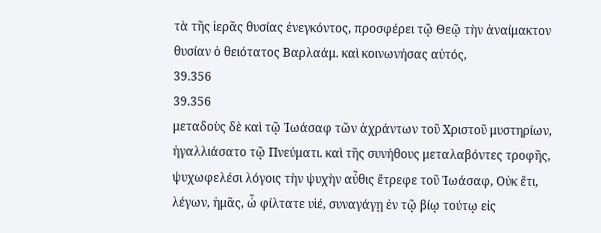τὰ τῆς ἱερᾶς θυσίας ἐνεγκόντος, προσφέρει τῷ Θεῷ τὴν ἀναίμακτον θυσίαν ὁ θειότατος Βαρλαάμ. καὶ κοινωνήσας αὐτός,
39.356
39.356
μεταδοὺς δὲ καὶ τῷ Ἰωάσαφ τῶν ἀχράντων τοῦ Χριστοῦ μυστηρίων, ἠγαλλιάσατο τῷ Πνεύματι. καὶ τῆς συνήθους μεταλαβόντες τροφῆς, ψυχωφελέσι λόγοις τὴν ψυχὴν αὖθις ἔτρεφε τοῦ Ἰωάσαφ, Οὐκ ἔτι, λέγων, ἡμᾶς, ὦ φίλτατε υἱέ, συναγάγῃ ἐν τῷ βίῳ τούτῳ εἰς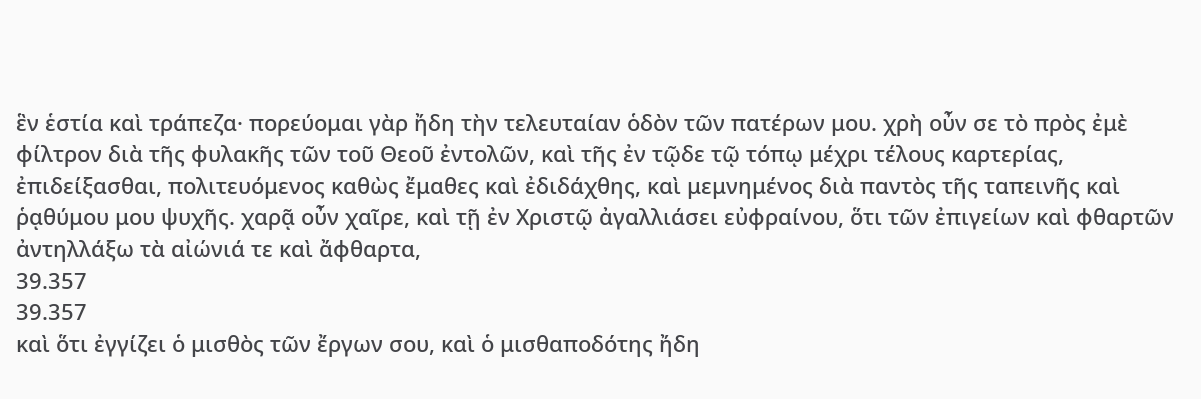ἓν ἑστία καὶ τράπεζα· πορεύομαι γὰρ ἤδη τὴν τελευταίαν ὁδὸν τῶν πατέρων μου. χρὴ οὖν σε τὸ πρὸς ἐμὲ φίλτρον διὰ τῆς φυλακῆς τῶν τοῦ Θεοῦ ἐντολῶν, καὶ τῆς ἐν τῷδε τῷ τόπῳ μέχρι τέλους καρτερίας, ἐπιδείξασθαι, πολιτευόμενος καθὼς ἔμαθες καὶ ἐδιδάχθης, καὶ μεμνημένος διὰ παντὸς τῆς ταπεινῆς καὶ ῥᾳθύμου μου ψυχῆς. χαρᾷ οὖν χαῖρε, καὶ τῇ ἐν Χριστῷ ἀγαλλιάσει εὐφραίνου, ὅτι τῶν ἐπιγείων καὶ φθαρτῶν ἀντηλλάξω τὰ αἰώνιά τε καὶ ἄφθαρτα,
39.357
39.357
καὶ ὅτι ἐγγίζει ὁ μισθὸς τῶν ἔργων σου, καὶ ὁ μισθαποδότης ἤδη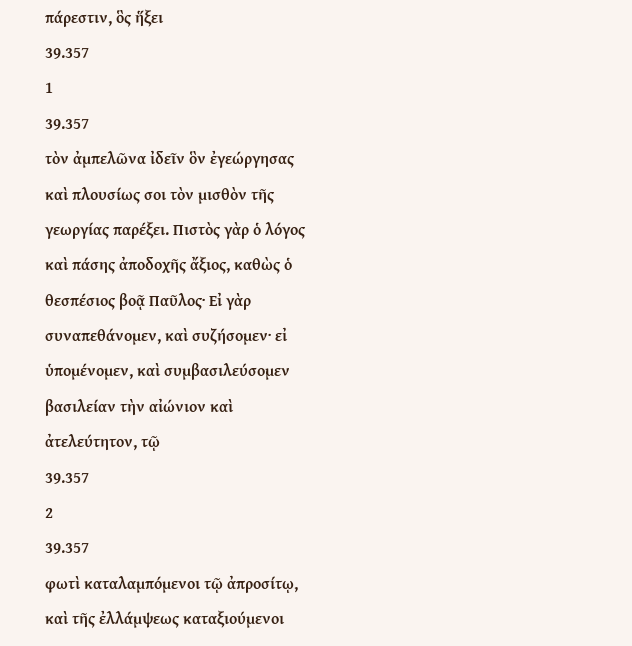πάρεστιν, ὃς ἥξει
39.357
1
39.357
τὸν ἀμπελῶνα ἰδεῖν ὃν ἐγεώργησας καὶ πλουσίως σοι τὸν μισθὸν τῆς γεωργίας παρέξει. Πιστὸς γὰρ ὁ λόγος καὶ πάσης ἀποδοχῆς ἄξιος, καθὼς ὁ θεσπέσιος βοᾷ Παῦλος· Εἰ γὰρ συναπεθάνομεν, καὶ συζήσομεν· εἰ ὑπομένομεν, καὶ συμβασιλεύσομεν βασιλείαν τὴν αἰώνιον καὶ ἀτελεύτητον, τῷ
39.357
2
39.357
φωτὶ καταλαμπόμενοι τῷ ἀπροσίτῳ, καὶ τῆς ἐλλάμψεως καταξιούμενοι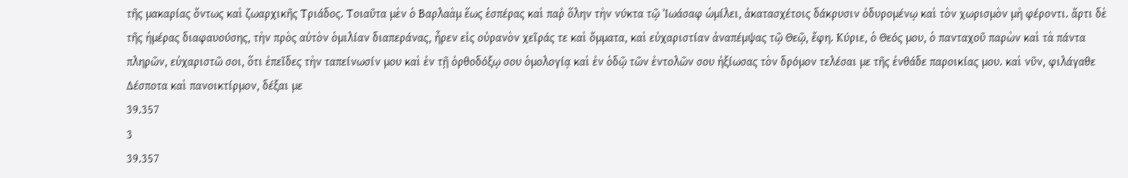τῆς μακαρίας ὄντως καὶ ζωαρχικῆς Τριάδος. Τοιαῦτα μὲν ὁ Βαρλαὰμ ἕως ἑσπέρας καὶ παῤ ὅλην τὴν νύκτα τῷ Ἰωάσαφ ὡμίλει, ἀκατασχέτοις δάκρυσιν ὀδυρομένῳ καὶ τὸν χωρισμὸν μὴ φέροντι. ἄρτι δὲ τῆς ἡμέρας διαφαυούσης, τὴν πρὸς αὐτὸν ὁμιλίαν διαπεράνας, ἦρεν εἰς οὐρανὸν χεῖράς τε καὶ ὄμματα, καὶ εὐχαριστίαν ἀναπέμψας τῷ Θεῷ, ἔφη. Κύριε, ὁ Θεός μου, ὁ πανταχοῦ παρὼν καὶ τὰ πάντα πληρῶν, εὐχαριστῶ σοι, ὅτι ἐπεῖδες τὴν ταπείνωσίν μου καὶ ἐν τῇ ὀρθοδόξῳ σου ὁμολογίᾳ καὶ ἐν ὁδῷ τῶν ἐντολῶν σου ἠξίωσας τὸν δρόμον τελέσαι με τῆς ἐνθάδε παροικίας μου. καὶ νῦν, φιλάγαθε Δέσποτα καὶ πανοικτίρμον, δέξαι με
39.357
3
39.357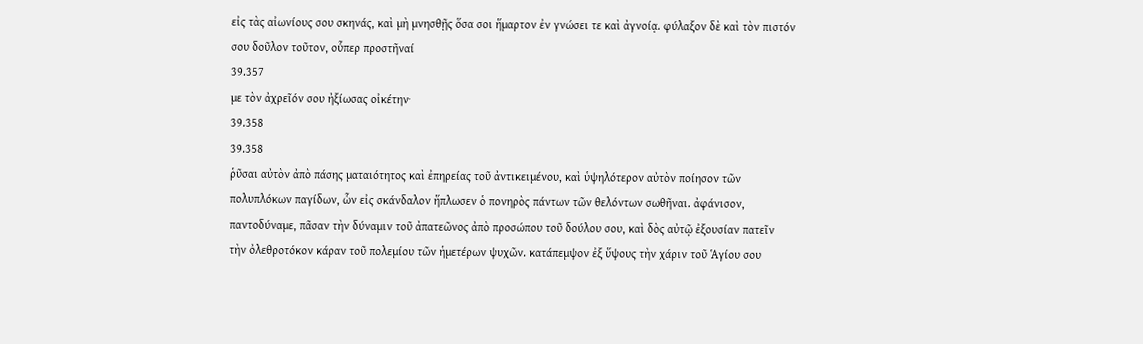εἰς τὰς αἰωνίους σου σκηνάς, καὶ μὴ μνησθῇς ὅσα σοι ἥμαρτον ἐν γνώσει τε καὶ ἀγνοίᾳ. φύλαξον δὲ καὶ τὸν πιστόν σου δοῦλον τοῦτον, οὗπερ προστῆναί
39.357
με τὸν ἀχρεῖόν σου ἠξίωσας οἰκέτην·
39.358
39.358
ῥῦσαι αὐτὸν ἀπὸ πάσης ματαιότητος καὶ ἐπηρείας τοῦ ἀντικειμένου, καὶ ὑψηλότερον αὐτὸν ποίησον τῶν πολυπλόκων παγίδων, ὧν εἰς σκάνδαλον ἥπλωσεν ὁ πονηρὸς πάντων τῶν θελόντων σωθῆναι. ἀφάνισον, παντοδύναμε, πᾶσαν τὴν δύναμιν τοῦ ἀπατεῶνος ἀπὸ προσώπου τοῦ δούλου σου, καὶ δὸς αὐτῷ ἐξουσίαν πατεῖν τὴν ὀλεθροτόκον κάραν τοῦ πολεμίου τῶν ἡμετέρων ψυχῶν. κατάπεμψον ἐξ ὕψους τὴν χάριν τοῦ Ἁγίου σου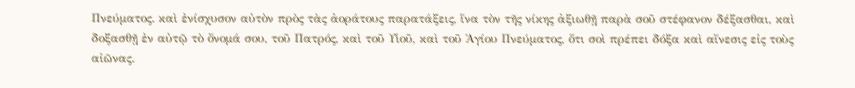Πνεύματος. καὶ ἐνίσχυσον αὐτὸν πρὸς τὰς ἀοράτους παρατάξεις, ἵνα τὸν τῆς νίκης ἀξιωθῇ παρὰ σοῦ στέφανον δέξασθαι, καὶ δοξασθῇ ἐν αὐτῷ τὸ ὄνομά σου, τοῦ Πατρός, καὶ τοῦ Υἱοῦ, καὶ τοῦ Ἁγίου Πνεύματος, ὅτι σοὶ πρέπει δόξα καὶ αἴνεσις εἰς τοὺς αἰῶνας.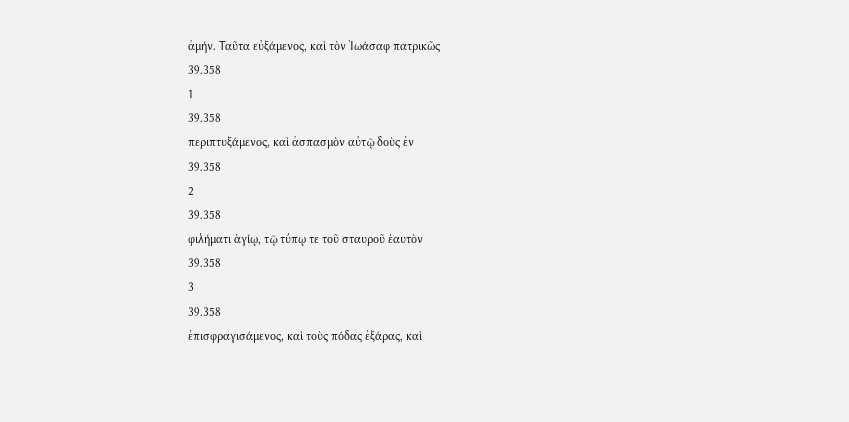ἀμήν. Ταῦτα εὐξάμενος, καὶ τὸν Ἰωάσαφ πατρικῶς
39.358
1
39.358
περιπτυξάμενος, καὶ ἀσπασμὸν αὐτῷ δοὺς ἐν
39.358
2
39.358
φιλήματι ἁγίῳ, τῷ τύπῳ τε τοῦ σταυροῦ ἑαυτὸν
39.358
3
39.358
ἐπισφραγισάμενος, καὶ τοὺς πόδας ἐξάρας, καὶ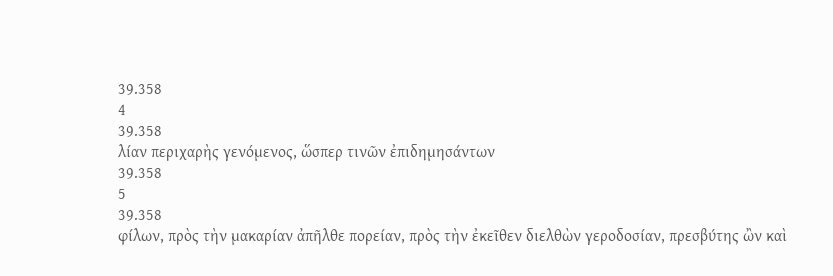39.358
4
39.358
λίαν περιχαρὴς γενόμενος, ὥσπερ τινῶν ἐπιδημησάντων
39.358
5
39.358
φίλων, πρὸς τὴν μακαρίαν ἀπῆλθε πορείαν, πρὸς τὴν ἐκεῖθεν διελθὼν γεροδοσίαν, πρεσβύτης ὢν καὶ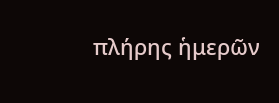πλήρης ἡμερῶν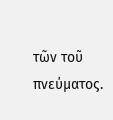τῶν τοῦ πνεύματος.